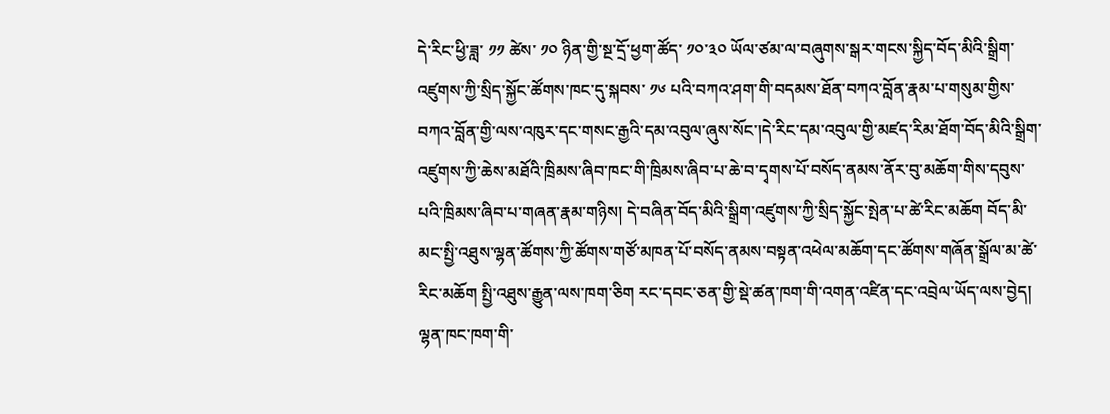དེ་རིང་ཕྱི་ཟླ་ ༡༡ ཚེས་ ༡༠ ཉིན་གྱི་སྔ་དྲོ་ཕྱག་ཚོད་ ༡༠་༣༠ ཡོལ་ཙམ་ལ་བཞུགས་སྒར་གངས་སྐྱིད་བོད་མིའི་སྒྲིག་འཛུགས་ཀྱི་སྲིད་སྐྱོང་ཚོགས་ཁང་དུ་སྐབས་ ༡༦ པའི་བཀའ་ཤག་གི་བདམས་ཐོན་བཀའ་བློན་རྣམ་པ་གསུམ་གྱིས་བཀའ་བློན་གྱི་ལས་འཁུར་དང་གསང་རྒྱའི་དམ་འབུལ་ཞུས་སོང་།དེ་རིང་དམ་འབུལ་གྱི་མཛད་རིམ་ཐོག་བོད་མིའི་སྒྲིག་འཛུགས་ཀྱི་ཆེས་མཐོའི་ཁྲིམས་ཞིབ་ཁང་གི་ཁྲིམས་ཞིབ་པ་ཆེ་བ་དྭགས་པོ་བསོད་ནམས་ནོར་བུ་མཆོག་གིས་དབུས་པའི་ཁྲིམས་ཞིབ་པ་གཞན་རྣམ་གཉིས། དེ་བཞིན་བོད་མིའི་སྒྲིག་འཛུགས་ཀྱི་སྲིད་སྐྱོང་སྤེན་པ་ཚེ་རིང་མཆོག བོད་མི་མང་སྤྱི་འཐུས་ལྷན་ཚོགས་ཀྱི་ཚོགས་གཙོ་མཁན་པོ་བསོད་ནམས་བསྟན་འཕེལ་མཆོག་དང་ཚོགས་གཞོན་སྒྲོལ་མ་ཚེ་རིང་མཆོག སྤྱི་འཐུས་རྒྱུན་ལས་ཁག་ཅིག རང་དབང་ཅན་གྱི་སྡེ་ཚན་ཁག་གི་འགན་འཛིན་དང་འབྲེལ་ཡོད་ལས་བྱེད། ལྷན་ཁང་ཁག་གི་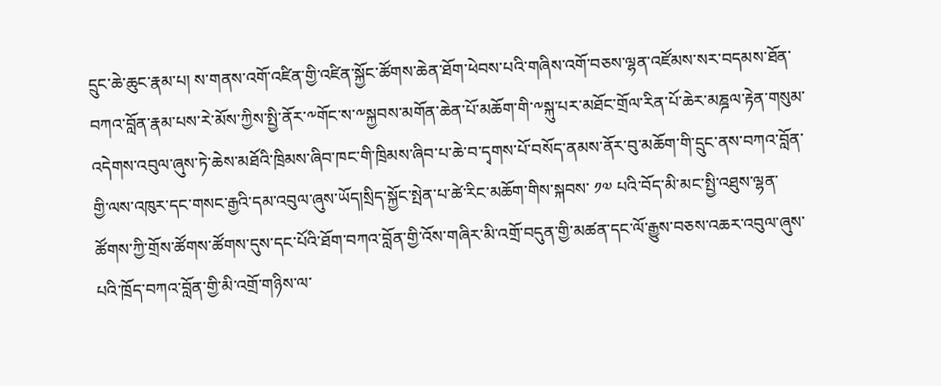དྲུང་ཆེ་ཆུང་རྣམ་པ། ས་གནས་འགོ་འཛིན་གྱི་འཛིན་སྐྱོང་ཚོགས་ཆེན་ཐོག་ཕེབས་པའི་གཞིས་འགོ་བཅས་ལྷན་འཛོམས་སར་བདམས་ཐོན་བཀའ་བློན་རྣམ་པས་རེ་མོས་ཀྱིས་སྤྱི་ནོར་༸གོང་ས་༸སྐྱབས་མགོན་ཆེན་པོ་མཆོག་གི་༸སྐུ་པར་མཐོང་གྲོལ་རིན་པོ་ཆེར་མཎྜལ་རྟེན་གསུམ་འདེགས་འབུལ་ཞུས་ཏེ་ཆེས་མཐོའི་ཁྲིམས་ཞིབ་ཁང་གི་ཁྲིམས་ཞིབ་པ་ཆེ་བ་དྭགས་པོ་བསོད་ནམས་ནོར་བུ་མཆོག་གི་དྲུང་ནས་བཀའ་བློན་གྱི་ལས་འཁུར་དང་གསང་རྒྱའི་དམ་འབུལ་ཞུས་ཡོད།སྲིད་སྐྱོང་སྤེན་པ་ཚེ་རིང་མཆོག་གིས་སྐབས་ ༡༧ པའི་བོད་མི་མང་སྤྱི་འཐུས་ལྷན་ཚོགས་ཀྱི་གྲོས་ཚོགས་ཚོགས་དུས་དང་པོའི་ཐོག་བཀའ་བློན་གྱི་འོས་གཞིར་མི་འགྲོ་བདུན་གྱི་མཚན་དང་ལོ་རྒྱུས་བཅས་འཆར་འབུལ་ཞུས་པའི་ཁྲོད་བཀའ་བློན་གྱི་མི་འགྲོ་གཉིས་ལ་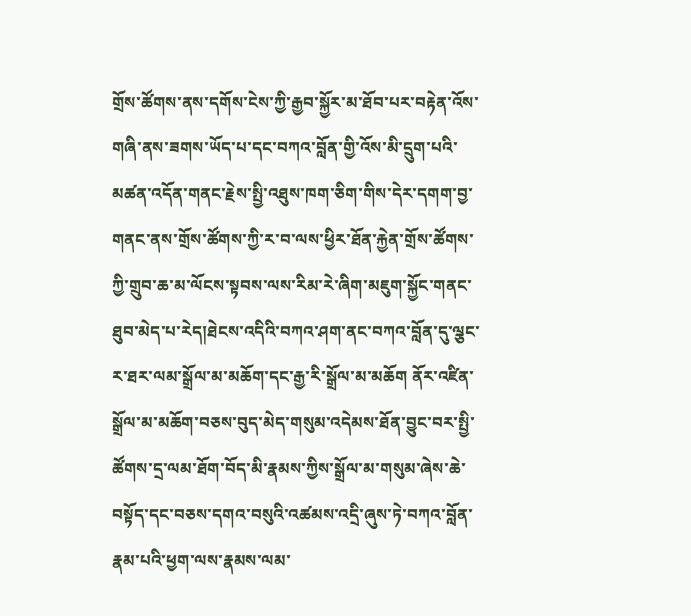གྲོས་ཚོགས་ནས་དགོས་ངེས་ཀྱི་རྒྱབ་སྐྱོར་མ་ཐོབ་པར་བརྟེན་འོས་གཞི་ནས་ཟགས་ཡོད་པ་དང་བཀའ་བློན་གྱི་འོས་མི་དྲུག་པའི་མཚན་འདོན་གནང་རྗེས་སྤྱི་འཐུས་ཁག་ཅིག་གིས་དེར་དགག་བྱ་གནང་ནས་གྲོས་ཚོགས་ཀྱི་ར་བ་ལས་ཕྱིར་ཐོན་རྐྱེན་གྲོས་ཚོགས་ཀྱི་གྲུབ་ཆ་མ་ལོངས་སྟབས་ལས་རིམ་རེ་ཞིག་མཇུག་སྐྱོང་གནང་ཐུབ་མེད་པ་རེད།ཐེངས་འདིའི་བཀའ་ཤག་ནང་བཀའ་བློན་དུ་ལྕང་ར་ཐར་ལམ་སྒྲོལ་མ་མཆོག་དང་རྒྱ་རི་སྒྲོལ་མ་མཆོག ནོར་འཛིན་སྒྲོལ་མ་མཆོག་བཅས་བུད་མེད་གསུམ་འདེམས་ཐོན་བྱུང་བར་སྤྱི་ཚོགས་དྲ་ལམ་ཐོག་བོད་མི་རྣམས་ཀྱིས་སྒྲོལ་མ་གསུམ་ཞེས་ཆེ་བསྟོད་དང་བཅས་དགའ་བསུའི་འཚམས་འདྲི་ཞུས་ཏེ་བཀའ་བློན་རྣམ་པའི་ཕྱག་ལས་རྣམས་ལམ་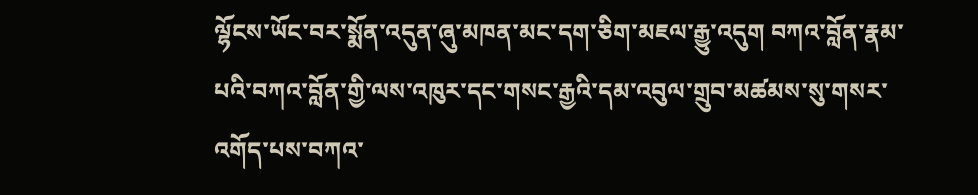ལྷོངས་ཡོང་བར་སྨོན་འདུན་ཞུ་མཁན་མང་དག་ཅིག་མཇལ་རྒྱུ་འདུག བཀའ་བློན་རྣམ་པའི་བཀའ་བློན་གྱི་ལས་འཁུར་དང་གསང་རྒྱའི་དམ་འབུལ་གྲུབ་མཚམས་སུ་གསར་འགོད་པས་བཀའ་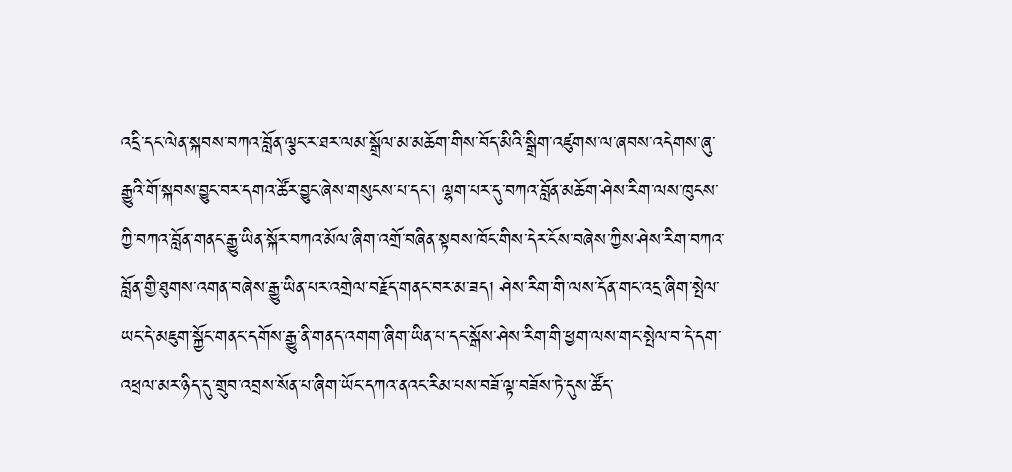འདྲི་དང་ལེན་སྐབས་བཀའ་བློན་ལྕང་ར་ཐར་ལམ་སྒྲོལ་མ་མཆོག་གིས་བོད་མིའི་སྒྲིག་འཛུགས་ལ་ཞབས་འདེགས་ཞུ་རྒྱུའི་གོ་སྐབས་བྱུང་བར་དགའ་ཚོར་བྱུང་ཞེས་གསུངས་པ་དང་། ལྷག་པར་དུ་བཀའ་བློན་མཆོག་ཤེས་རིག་ལས་ཁུངས་ཀྱི་བཀའ་བློན་གནང་རྒྱུ་ཡིན་སྐོར་བཀའ་མོལ་ཞིག་འགྲོ་བཞིན་སྟབས་ཁོང་གིས་དེར་ངོས་བཞེས་ཀྱིས་ཤེས་རིག་བཀའ་བློན་གྱི་ཐུགས་འགན་བཞེས་རྒྱུ་ཡིན་པར་འགྲེལ་བརྗོད་གནང་བར་མ་ཟད། ཤེས་རིག་གི་ལས་དོན་གང་འདྲ་ཞིག་སྤེལ་ཡང་དེ་མཇུག་སྐྱོང་གནང་དགོས་རྒྱུ་ནི་གནད་འགག་ཞིག་ཡིན་པ་དང་སྒོས་ཤེས་རིག་གི་ཕྱག་ལས་གང་སྤེལ་བ་དེ་དག་འཕྲལ་མར་ཉིད་དུ་གྲུབ་འབྲས་སོན་པ་ཞིག་ཡོང་དཀའ་ནའང་རིམ་པས་བཟོ་ལྟ་བཟོས་ཏེ་དུས་ཚོད་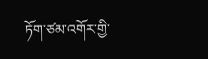ཏོག་ཙམ་འགོར་གྱི་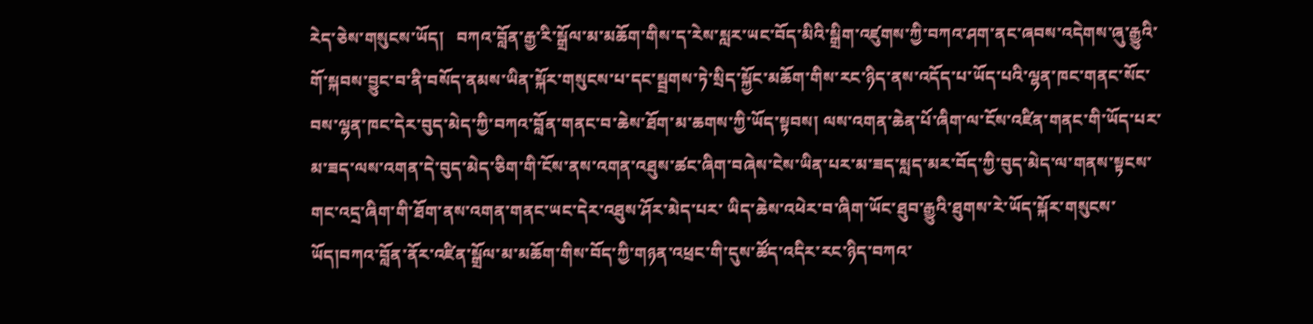རེད་ཅེས་གསུངས་ཡོད།   བཀའ་བློན་རྒྱ་རི་སྒྲོལ་མ་མཆོག་གིས་ད་རེས་སླར་ཡང་བོད་མིའི་སྒྲིག་འཛུགས་ཀྱི་བཀའ་ཤག་ནང་ཞབས་འདེགས་ཞུ་རྒྱུའི་གོ་སྐབས་བྱུང་བ་ནི་བསོད་ནམས་ཡིན་སྐོར་གསུངས་པ་དང་སྦྲགས་ཏེ་སྲིད་སྐྱོང་མཆོག་གིས་རང་ཉིད་ནས་འདོད་པ་ཡོད་པའི་ལྷན་ཁང་གནང་སོང་བས་ལྷན་ཁང་དེར་བུད་མེད་ཀྱི་བཀའ་བློན་གནང་བ་ཆེས་ཐོག་མ་ཆགས་ཀྱི་ཡོད་སྟབས། ལས་འགན་ཆེན་པོ་ཞིག་ལ་ངོས་འཛིན་གནང་གི་ཡོད་པར་མ་ཟད་ལས་འགན་དེ་བུད་མེད་ཅིག་གི་ངོས་ནས་འགན་འཐུས་ཚང་ཞིག་བཞེས་ངེས་ཡིན་པར་མ་ཟད་སླད་མར་བོད་ཀྱི་བུད་མེད་ལ་གནས་སྟངས་གང་འདྲ་ཞིག་གི་ཐོག་ནས་འགན་གནང་ཡང་དེར་འཐུས་ཤོར་མེད་པར་ ཡིད་ཆེས་འཕེར་བ་ཞིག་ཡོང་ཐུབ་རྒྱུའི་ཐུགས་རེ་ཡོད་སྐོར་གསུངས་ཡོད།བཀའ་བློན་ནོར་འཛིན་སྒྲོལ་མ་མཆོག་གིས་བོད་ཀྱི་གཉན་འཕྲང་གི་དུས་ཚོད་འདིར་རང་ཉིད་བཀའ་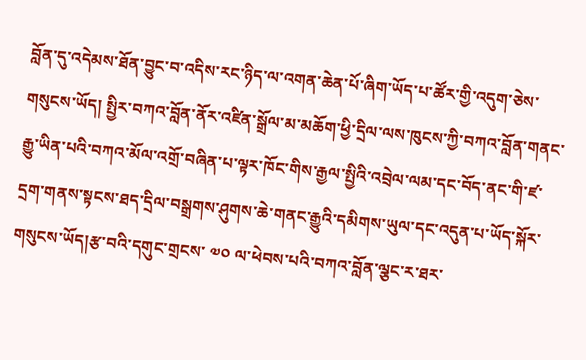བློན་དུ་འདེམས་ཐོན་བྱུང་བ་འདིས་རང་ཉིད་ལ་འགན་ཆེན་པོ་ཞིག་ཡོད་པ་ཚོར་གྱི་འདུག་ཅེས་གསུངས་ཡོད། སྤྱིར་བཀའ་བློན་ནོར་འཛིན་སྒྲོལ་མ་མཆོག་ཕྱི་དྲིལ་ལས་ཁུངས་ཀྱི་བཀའ་བློན་གནང་རྒྱུ་ཡིན་པའི་བཀའ་མོལ་འགྲོ་བཞིན་པ་ལྟར་ཁོང་གིས་རྒྱལ་སྤྱིའི་འབྲེལ་ལམ་དང་བོད་ནང་གི་ཛ་དྲག་གནས་སྟངས་ཐད་དྲིལ་བསྒྲགས་ཤུགས་ཆེ་གནང་རྒྱུའི་དམིགས་ཡུལ་དང་འདུན་པ་ཡོད་སྐོར་གསུངས་ཡོད།རྩ་བའི་དགུང་གྲངས་ ༧༠ ལ་ཕེབས་པའི་བཀའ་བློན་ལྕང་ར་ཐར་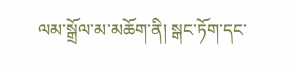ལམ་སྒྲོལ་མ་མཆོག་ནི། སྒང་ཏོག་དང་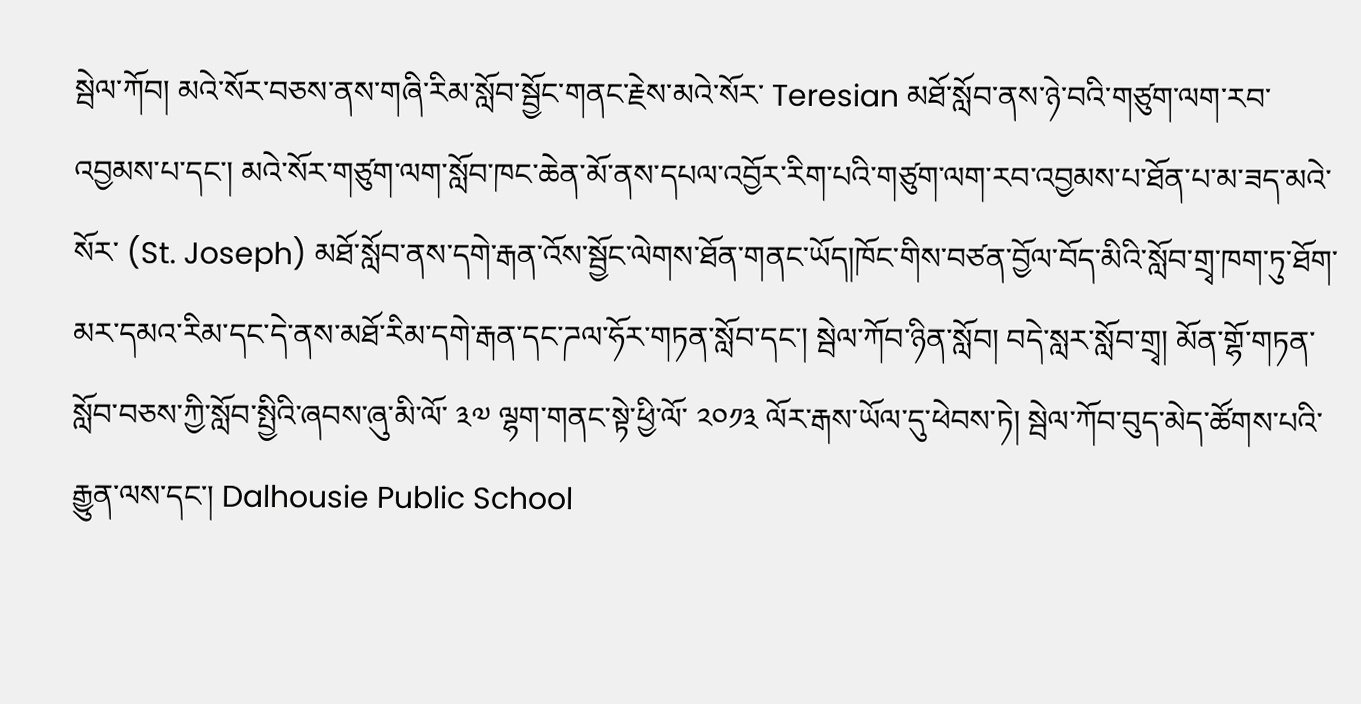སྦེལ་ཀོབ། མའེ་སོར་བཅས་ནས་གཞི་རིམ་སློབ་སྦྱོང་གནང་རྗེས་མའེ་སོར་ Teresian མཐོ་སློབ་ནས་ཉེ་བའི་གཙུག་ལག་རབ་འབྱམས་པ་དང་། མའེ་སོར་གཙུག་ལག་སློབ་ཁང་ཆེན་མོ་ནས་དཔལ་འབྱོར་རིག་པའི་གཙུག་ལག་རབ་འབྱམས་པ་ཐོན་པ་མ་ཟད་མའེ་སོར་ (St. Joseph) མཐོ་སློབ་ནས་དགེ་རྒན་འོས་སྦྱོང་ལེགས་ཐོན་གནང་ཡོད།ཁོང་གིས་བཙན་བྱོལ་བོད་མིའི་སློབ་གྲྭ་ཁག་ཏུ་ཐོག་མར་དམའ་རིམ་དང་དེ་ནས་མཐོ་རིམ་དགེ་རྒན་དང་ཌལ་ཧོར་གཏན་སློབ་དང་། སྦེལ་ཀོབ་ཉིན་སློབ། བདེ་སླར་སློབ་གྲྭ། མོན་གྷོ་གཏན་སློབ་བཅས་ཀྱི་སློབ་སྤྱིའི་ཞབས་ཞུ་མི་ལོ་ ༣༧ ལྷག་གནང་སྟེ་ཕྱི་ལོ་ ༢༠༡༣ ལོར་རྒས་ཡོལ་དུ་ཕེབས་ཏེ། སྦེལ་ཀོབ་བུད་མེད་ཚོགས་པའི་རྒྱུན་ལས་དང་། Dalhousie Public School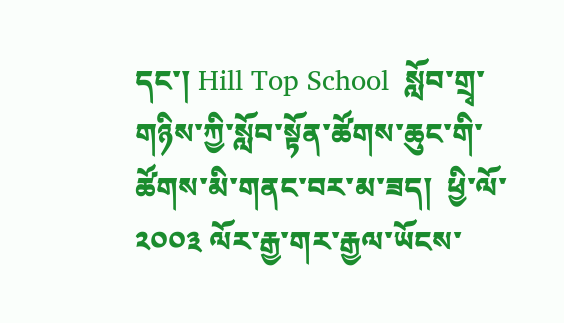དང་། Hill Top School  སློབ་གྲྭ་གཉིས་ཀྱི་སློབ་སྟོན་ཚོགས་ཆུང་གི་ཚོགས་མི་གནང་བར་མ་ཟད།  ཕྱི་ལོ་ ༢༠༠༣ ལོར་རྒྱ་གར་རྒྱལ་ཡོངས་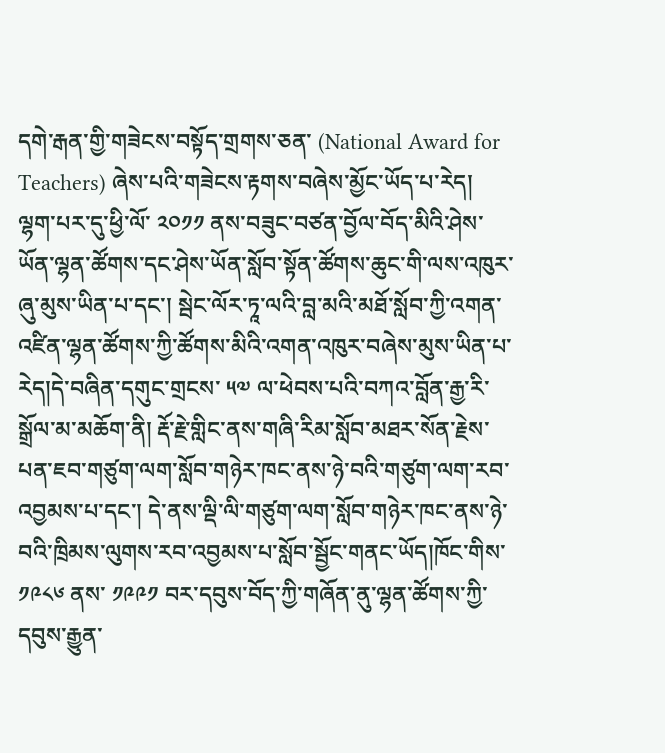དགེ་རྒན་གྱི་གཟེངས་བསྟོད་གྲགས་ཅན་ (National Award for Teachers) ཞེས་པའི་གཟེངས་རྟགས་བཞེས་མྱོང་ཡོད་པ་རེད།  ལྷག་པར་དུ་ཕྱི་ལོ་ ༢༠༡༡ ནས་བཟུང་བཙན་བྱོལ་བོད་མིའི་ཤེས་ཡོན་ལྷན་ཚོགས་དང་ཤེས་ཡོན་སློབ་སྟོན་ཚོགས་ཆུང་གི་ལས་འཁུར་ཞུ་མུས་ཡིན་པ་དང་། སྦེང་ལོར་ཏཱ་ལའི་བླ་མའི་མཐོ་སློབ་ཀྱི་འགན་འཛིན་ལྷན་ཚོགས་ཀྱི་ཚོགས་མིའི་འགན་འཁུར་བཞེས་མུས་ཡིན་པ་རེད།དེ་བཞིན་དགུང་གྲངས་ ༥༧ ལ་ཕེབས་པའི་བཀའ་བློན་རྒྱ་རི་སྒྲོལ་མ་མཆོག་ནི། རྡོ་རྗེ་གླིང་ནས་གཞི་རིམ་སློབ་མཐར་སོན་རྗེས་པན་ཇབ་གཙུག་ལག་སློབ་གཉེར་ཁང་ནས་ཉེ་བའི་གཙུག་ལག་རབ་འབྱམས་པ་དང་། དེ་ནས་ལྡི་ལི་གཙུག་ལག་སློབ་གཉེར་ཁང་ནས་ཉེ་བའི་ཁྲིམས་ལུགས་རབ་འབྱམས་པ་སློབ་སྦྱོང་གནང་ཡོད།ཁོང་གིས་ ༡༩༨༦ ནས་ ༡༩༩༡ བར་དབུས་བོད་ཀྱི་གཞོན་ནུ་ལྷན་ཚོགས་ཀྱི་དབུས་རྒྱུན་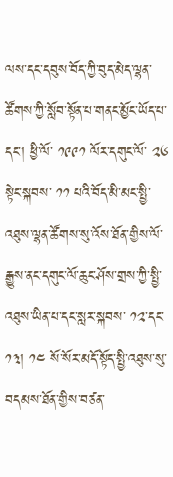ལས་དང་དབུས་བོད་ཀྱི་བུད་མེད་ལྷན་ཚོགས་ཀྱི་སློབ་སྟོན་པ་གནང་མྱོང་ཡོད་པ་དང་། ཕྱི་ལོ་ ༡༩༩༡ ལོར་དགུང་ལོ་ ༢༦ སྟེང་སྐབས་ ༡༡ པའི་བོད་མི་མང་སྤྱི་འཐུས་ལྷན་ཚོགས་སུ་འོས་ཐོན་གྱིས་ལོ་རྒྱུས་ནང་དགུང་ལོ་ཆུང་ཤོས་གྲས་ཀྱི་སྤྱི་འཐུས་ཡིན་པ་དང་སླར་སྐབས་ ༡༢་དང་ ༡༣། ༡༤ སོ་སོར་མདོ་སྟོད་སྤྱི་འཐུས་སུ་བདམས་ཐོན་གྱིས་བཙན་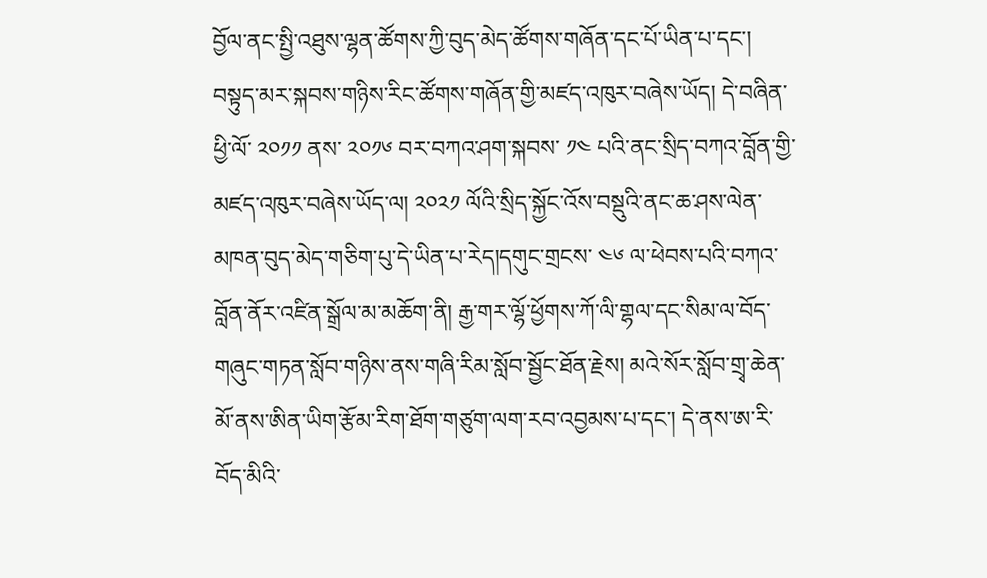བྱོལ་ནང་སྤྱི་འཐུས་ལྷན་ཚོགས་ཀྱི་བུད་མེད་ཚོགས་གཞོན་དང་པོ་ཡིན་པ་དང་། བསྟུད་མར་སྐབས་གཉིས་རིང་ཚོགས་གཞོན་གྱི་མཛད་འཁུར་བཞེས་ཡོད། དེ་བཞིན་ཕྱི་ལོ་ ༢༠༡༡ ནས་ ༢༠༡༦ བར་བཀའ་ཤག་སྐབས་ ༡༤ པའི་ནང་སྲིད་བཀའ་བློན་གྱི་མཛད་འཁུར་བཞེས་ཡོད་ལ། ༢༠༢༡ ལོའི་སྲིད་སྐྱོང་འོས་བསྡུའི་ནང་ཆ་ཤས་ལེན་མཁན་བུད་མེད་གཅིག་པུ་དེ་ཡིན་པ་རེད།དགུང་གྲངས་ ༤༦ ལ་ཕེབས་པའི་བཀའ་བློན་ནོར་འཛིན་སྒྲོལ་མ་མཆོག་ནི། རྒྱ་གར་ལྷོ་ཕྱོགས་ཀོ་ལི་གྷལ་དང་སིམ་ལ་བོད་གཞུང་གཏན་སློབ་གཉིས་ནས་གཞི་རིམ་སློབ་སྦྱོང་ཐོན་རྗེས། མའེ་སོར་སློབ་གྲྭ་ཆེན་མོ་ནས་ཨིན་ཡིག་རྩོམ་རིག་ཐོག་གཙུག་ལག་རབ་འབྱམས་པ་དང་། དེ་ནས་ཨ་རི་བོད་མིའི་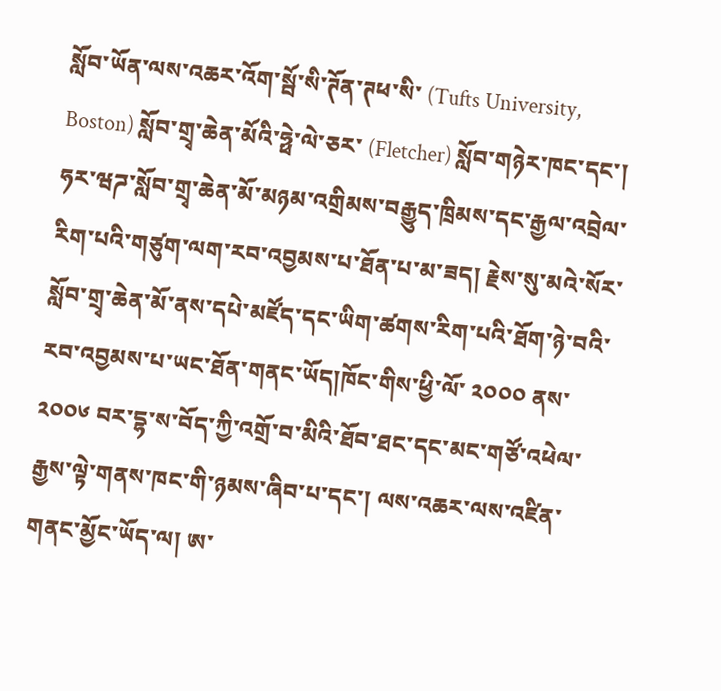སློབ་ཡོན་ལས་འཆར་འོག་སྦོ་སི་ཊོན་ཊཕ་སི་ (Tufts University, Boston) སློབ་གྲྭ་ཆེན་མོའི་ཧྥེ་ལེ་ཅར་ (Fletcher) སློབ་གཉེར་ཁང་དང་། ཧར་ཝཌ་སློབ་གྲྭ་ཆེན་མོ་མཉམ་འགྲིམས་བརྒྱུད་ཁྲིམས་དང་རྒྱལ་འབྲེལ་རིག་པའི་གཙུག་ལག་རབ་འབྱམས་པ་ཐོན་པ་མ་ཟད། རྗེས་སུ་མའེ་སོར་སློབ་གྲྭ་ཆེན་མོ་ནས་དཔེ་མཛོད་དང་ཡིག་ཚགས་རིག་པའི་ཐོག་ཉེ་བའི་རབ་འབྱམས་པ་ཡང་ཐོན་གནང་ཡོད།ཁོང་གིས་ཕྱི་ལོ་ ༢༠༠༠ ནས་ ༢༠༠༦ བར་དྷ་ས་བོད་ཀྱི་འགྲོ་བ་མིའི་ཐོབ་ཐང་དང་མང་གཙོ་འཕེལ་རྒྱས་ལྟེ་གནས་ཁང་གི་ཉམས་ཞིབ་པ་དང་། ལས་འཆར་ལས་འཛིན་གནང་མྱོང་ཡོད་ལ། ཨ་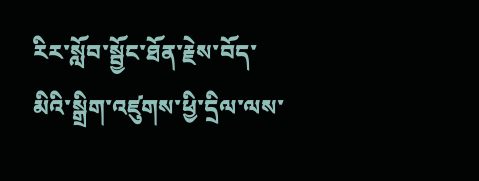རིར་སློབ་སྦྱོང་ཐོན་རྗེས་བོད་མིའི་སྒྲིག་འཛུགས་ཕྱི་དྲིལ་ལས་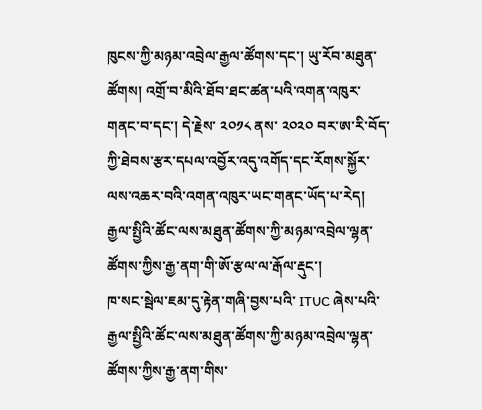ཁུངས་ཀྱི་མཉམ་འབྲེལ་རྒྱལ་ཚོགས་དང་། ཡུ་རོབ་མཐུན་ཚོགས། འགྲོ་བ་མིའི་ཐོབ་ཐང་ཚན་པའི་འགན་འཁུར་གནང་བ་དང་། དེ་རྗེས་ ༢༠༡༨ ནས་ ༢༠༢༠ བར་ཨ་རི་བོད་ཀྱི་ཐེབས་རྩར་དཔལ་འབྱོར་འདུ་འགོད་དང་རོགས་སྐྱོར་ལས་འཆར་བའི་འགན་འཁུར་ཡང་གནང་ཡོད་པ་རེད།
རྒྱལ་སྤྱིའི་ཚོང་ལས་མཐུན་ཚོགས་ཀྱི་མཉམ་འབྲེལ་ལྷན་ཚོགས་ཀྱིས་རྒྱ་ནག་གི་ཨོ་རྩལ་ལ་རྒོལ་རྡུང་།
ཁ་སང་སྦེལ་ཇམ་དུ་རྟེན་གཞི་བྱས་པའི་ ITUC ཞེས་པའི་རྒྱལ་སྤྱིའི་ཚོང་ལས་མཐུན་ཚོགས་ཀྱི་མཉམ་འབྲེལ་ལྷན་ཚོགས་ཀྱིས་རྒྱ་ནག་གིས་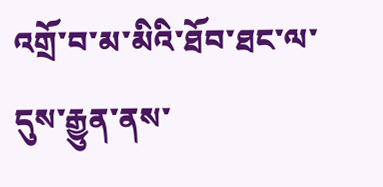འགྲོ་བ་མ་མིའི་ཐོབ་ཐང་ལ་དུས་རྒྱུན་ནས་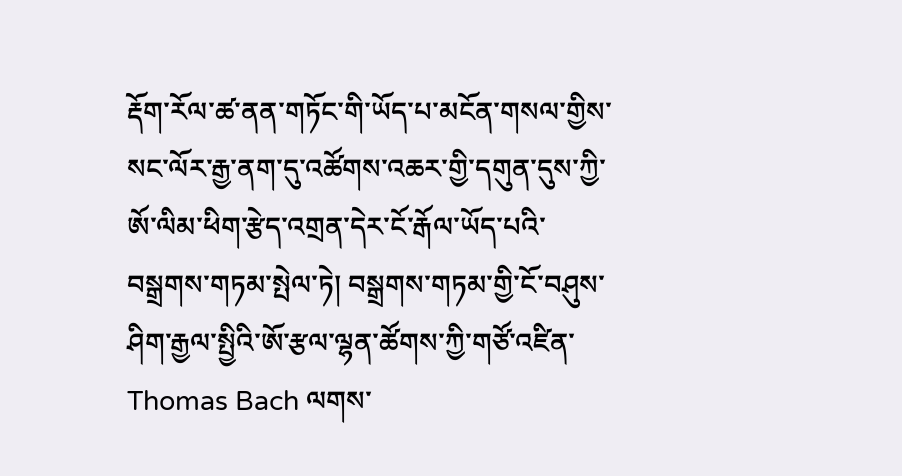རྡོག་རོལ་ཚ་ནན་གཏོང་གི་ཡོད་པ་མངོན་གསལ་གྱིས་སང་ལོར་རྒྱ་ནག་དུ་འཚོགས་འཆར་གྱི་དགུན་དུས་ཀྱི་ཨོ་ལིམ་ཕིག་རྩེད་འགྲན་དེར་ངོ་རྒོལ་ཡོད་པའི་བསྒྲགས་གཏམ་སྤེལ་ཏེ། བསྒྲགས་གཏམ་གྱི་ངོ་བཤུས་ཤིག་རྒྱལ་སྤྱིའི་ཨོ་རྩལ་ལྷན་ཚོགས་ཀྱི་གཙོ་འཛིན་ Thomas Bach ལགས་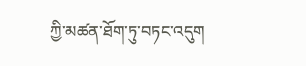ཀྱི་མཚན་ཐོག་ཏུ་བཏང་འདུག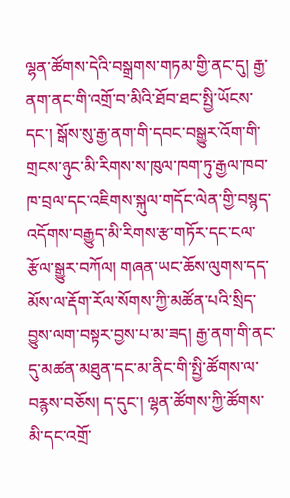ལྷན་ཚོགས་དེའི་བསྒྲགས་གཏམ་གྱི་ནང་དུ། རྒྱ་ནག་ནང་གི་འགྲོ་བ་མིའི་ཐོབ་ཐང་སྤྱི་ཡོངས་དང་། སྒོས་སུ་རྒྱ་ནག་གི་དབང་བསྒྱུར་འོག་གི་གྲངས་ཉུང་མི་རིགས་ས་ཁུལ་ཁག་ཏུ་རྒྱལ་ཁབ་ཁ་བྲལ་དང་འཇིགས་སྐུལ་གདོང་ལེན་གྱི་བསྙད་འདོགས་བརྒྱུད་མི་རིགས་རྩ་གཏོར་དང་ངལ་རྩོལ་སྒྱུར་བཀོལ། གཞན་ཡང་ཆོས་ལུགས་དད་མོས་ལ་རྡོག་རོལ་སོགས་ཀྱི་མཚོན་པའི་སྲིད་བྱུས་ལག་བསྟར་བྱས་པ་མ་ཟད། རྒྱ་ནག་གི་ནང་དུ་མཚན་མཐུན་དང་མ་ནིང་གི་སྤྱི་ཚོགས་ལ་བརྙས་བཅོས། ད་དུང་། ལྷན་ཚོགས་ཀྱི་ཚོགས་མི་དང་འགྲོ་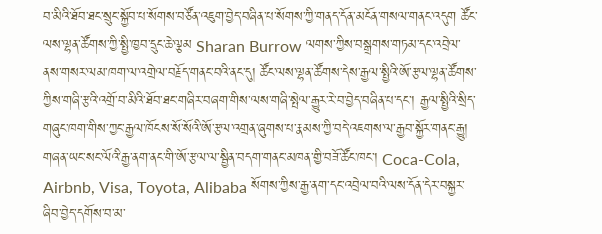བ་མིའི་ཐོབ་ཐང་སྲུང་སྐྱོབ་པ་སོགས་བཙོན་འཇུག་བྱེད་བཞིན་པ་སོགས་ཀྱི་གནད་དོན་མངོན་གསལ་གནང་འདུག ཚོང་ལས་ལྷན་ཚོགས་ཀྱི་སྤྱི་ཁྱབ་དྲུང་ཆེ་ལྕམ Sharan Burrow ལགས་ཀྱིས་བསྒྲགས་གཏམ་དང་འབྲེལ་ནས་གསར་ལམ་ཁག་ལ་འགྲེལ་བརྗོད་གནང་བའི་ནང་དུ། ཚོང་ལས་ལྷན་ཚོགས་དེས་རྒྱལ་སྤྱིའི་ཨོ་རྩལ་ལྷན་ཚོགས་ཀྱིས་གཞི་རྩའི་འགྲོ་བ་མིའི་ཐོབ་ཐང་གཞིར་བཞག་གིས་ལས་གཞི་སྤེལ་རྒྱུར་རེ་བ་བྱེད་བཞིན་པ་དང་། རྒྱལ་སྤྱིའི་སྲིད་གཞུང་ཁག་གིས་ཀྱང་རྒྱལ་ཁོངས་སོ་སོའི་ཨོ་རྩལ་འགྲན་ཞུགས་པ་རྣམས་ཀྱི་བདེ་འཇགས་ལ་རྒྱབ་སྐྱོར་གནང་རྒྱུ། གཞན་ཡང་སང་ལོའི་རྒྱ་ནག་ནང་གི་ཨོ་རྩལ་ལ་སྦྱིན་བདག་གནང་མཁན་གྱི་བཟོ་ཚོང་ཁང་། Coca-Cola, Airbnb, Visa, Toyota, Alibaba སོགས་ཀྱིས་རྒྱ་ནག་དང་འབྲེལ་བའི་ལས་དོན་དེར་བསྐྱར་ཞིབ་བྱེད་དགོས་བ་མ་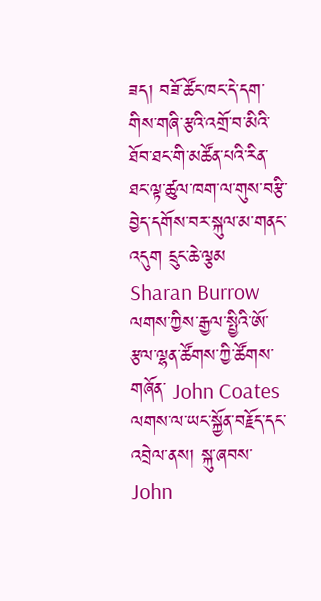ཟད། བཟོ་ཚོང་ཁང་དེ་དག་གིས་གཞི་རྩའི་འགྲོ་བ་མིའི་ཐོབ་ཐང་གི་མཚོན་པའི་རིན་ཐང་ལྟ་ཚུལ་ཁག་ལ་གུས་བརྩི་བྱེད་དགོས་བར་སྐུལ་མ་གནང་འདུག དྲུང་ཆེ་ལྕམ Sharan Burrow ལགས་ཀྱིས་རྒྱལ་སྤྱིའི་ཨོ་རྩལ་ལྷན་ཚོགས་ཀྱི་ཚོགས་གཞོན་ John Coates ལགས་ལ་ཡང་སྐྱོན་བརྗོད་དང་འབྲེལ་ནས། སྐུ་ཞབས་ John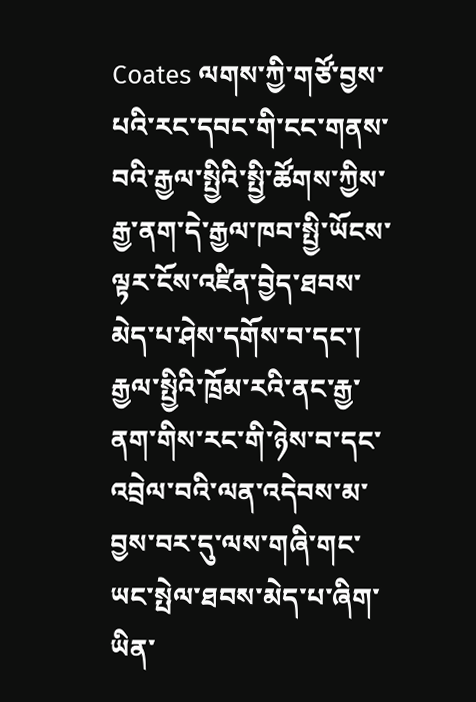Coates ལགས་ཀྱི་གཙོ་བྱས་པའི་རང་དབང་གི་ངང་གནས་བའི་རྒྱལ་སྤྱིའི་སྤྱི་ཚོགས་ཀྱིས་རྒྱ་ནག་དེ་རྒྱལ་ཁབ་སྤྱི་ཡོངས་ལྟར་ངོས་འཛིན་བྱེད་ཐབས་མེད་པ་ཤེས་དགོས་བ་དང་། རྒྱལ་སྤྱིའི་ཁྲོམ་རའི་ནང་རྒྱ་ནག་གིས་རང་གི་ཉེས་བ་དང་འབྲེལ་བའི་ལན་འདེབས་མ་བྱས་བར་དུ་ལས་གཞི་གང་ཡང་སྤེལ་ཐབས་མེད་པ་ཞིག་ཡིན་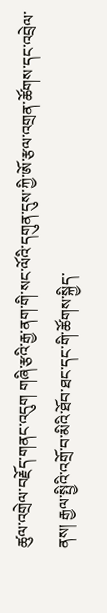ཚུལ་འགྲེལ་བརྗོད་གནང་འདུག གཞི་རྩའི་རྒྱ་ནག་གི་སང་ལོའི་དགུན་དུས་ཀྱི་ཨོ་རྩལ་འགྲན་ཚོགས་དང་འབྲེལ་ནས། རྒྱལ་སྤྱིའི་འགྲོ་བ་མིའི་ཐོབ་ཐང་དང་གི་ཚོགས་སྐྱིད་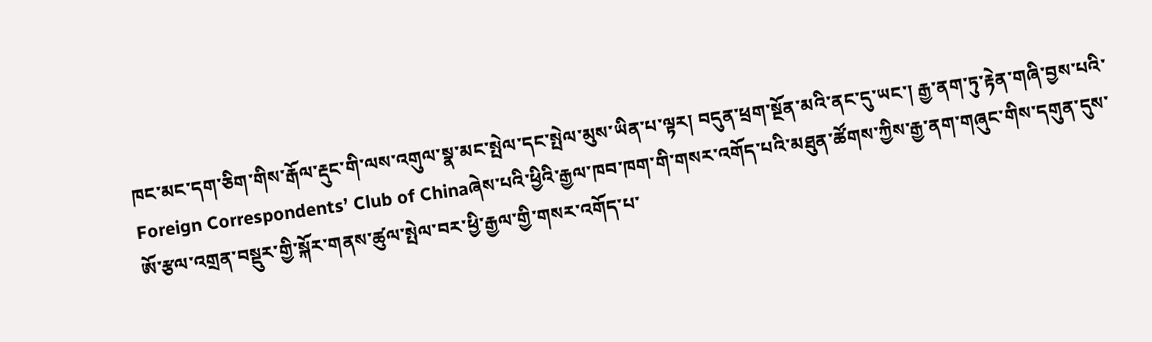ཁང་མང་དག་ཅིག་གིས་རྒོལ་རྡུང་གི་ལས་འགུལ་སྣ་མང་སྤེལ་དང་སྤེལ་མུས་ཡིན་པ་ལྟར། བདུན་ཕྲག་སྔོན་མའི་ནང་དུ་ཡང་། རྒྱ་ནག་ཏུ་རྟེན་གཞི་བྱས་པའི་Foreign Correspondents’ Club of Chinaཞེས་པའི་ཕྱིའི་རྒྱལ་ཁབ་ཁག་གི་གསར་འགོད་པའི་མཐུན་ཚོགས་ཀྱིས་རྒྱ་ནག་གཞུང་གིས་དགུན་དུས་ཨོ་རྩལ་འགྲན་བསྡུར་གྱི་སྐོར་གནས་ཚུལ་སྤེལ་བར་ཕྱི་རྒྱལ་གྱི་གསར་འགོད་པ་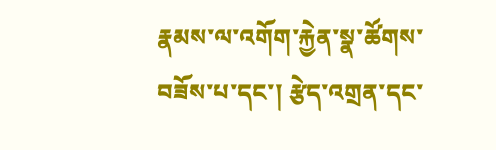རྣམས་ལ་འགོག་རྐྱེན་སྣ་ཚོགས་བཟོས་པ་དང་། རྩེད་འགྲན་དང་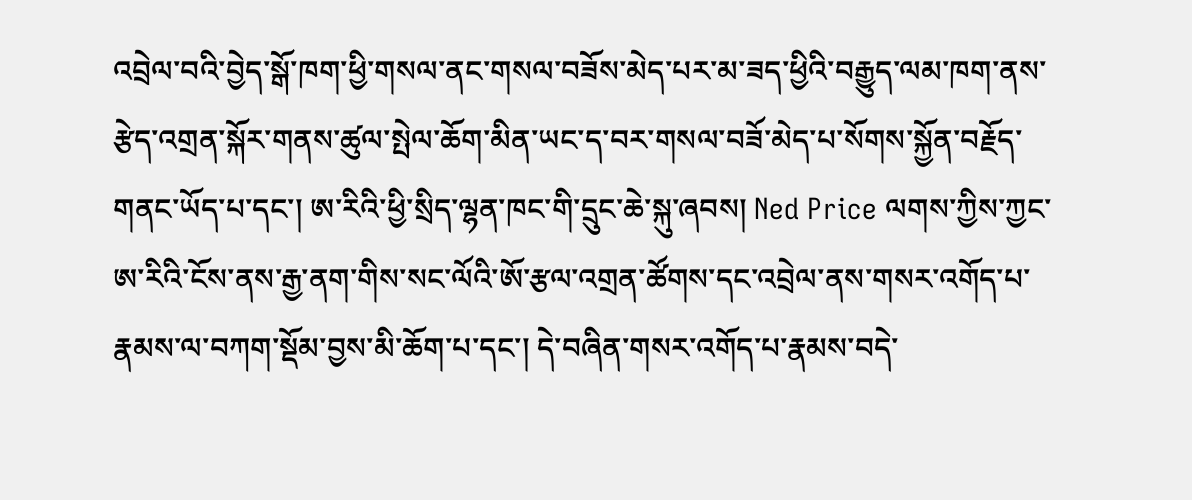འབྲེལ་བའི་བྱེད་སྒོ་ཁག་ཕྱི་གསལ་ནང་གསལ་བཟོས་མེད་པར་མ་ཟད་ཕྱིའི་བརྒྱུད་ལམ་ཁག་ནས་རྩེད་འགྲན་སྐོར་གནས་ཚུལ་སྤེལ་ཆོག་མིན་ཡང་ད་བར་གསལ་བཟོ་མེད་པ་སོགས་སྐྱོན་བརྗོད་གནང་ཡོད་པ་དང་། ཨ་རིའི་ཕྱི་སྲིད་ལྷན་ཁང་གི་དྲུང་ཆེ་སྐུ་ཞབས། Ned Price ལགས་ཀྱིས་ཀྱང་ཨ་རིའི་ངོས་ནས་རྒྱ་ནག་གིས་སང་ལོའི་ཨོ་རྩལ་འགྲན་ཚོགས་དང་འབྲེལ་ནས་གསར་འགོད་པ་རྣམས་ལ་བཀག་སྡོམ་བྱས་མི་ཆོག་པ་དང་། དེ་བཞིན་གསར་འགོད་པ་རྣམས་བདེ་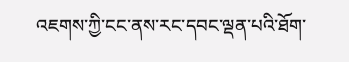འཇགས་ཀྱི་ངང་ནས་རང་དབང་ལྡན་པའི་ཐོག་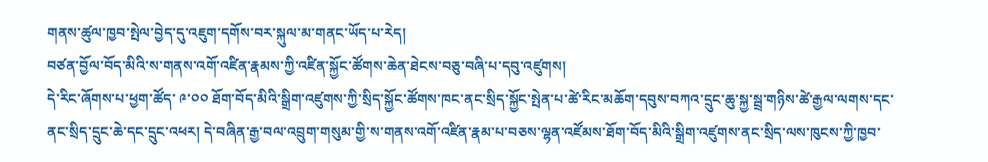གནས་ཚུལ་ཁྱབ་སྤེལ་བྱེད་དུ་འཇུག་དགོས་བར་སྐུལ་མ་གནང་ཡོད་པ་རེད།
བཙན་བྱོལ་བོད་མིའི་ས་གནས་འགོ་འཛིན་རྣམས་ཀྱི་འཛིན་སྐྱོང་ཚོགས་ཆེན་ཐེངས་བཅུ་བཞི་པ་དབུ་འཛུགས།
དེ་རིང་ཞོགས་པ་ཕྱག་ཚོད་ ༩་༠༠ ཐོག་བོད་མིའི་སྒྲིག་འཛུགས་ཀྱི་སྲིད་སྐྱོང་ཚོགས་ཁང་ནང་སྲིད་སྐྱོང་སྤེན་པ་ཚེ་རིང་མཆོག་དབུས་བཀའ་དྲུང་ཆུ་སྐྱ་སྦྲ་གཉིས་ཚེ་རྒྱལ་ལགས་དང་ནང་སྲིད་དྲུང་ཆེ་དང་དྲུང་འཕར། དེ་བཞིན་རྒྱ་བལ་འབྲུག་གསུམ་གྱི་ས་གནས་འགོ་འཛིན་རྣམ་པ་བཅས་ལྷན་འཛོམས་ཐོག་བོད་མིའི་སྒྲིག་འཛུགས་ནང་སྲིད་ལས་ཁུངས་ཀྱི་ཁྱབ་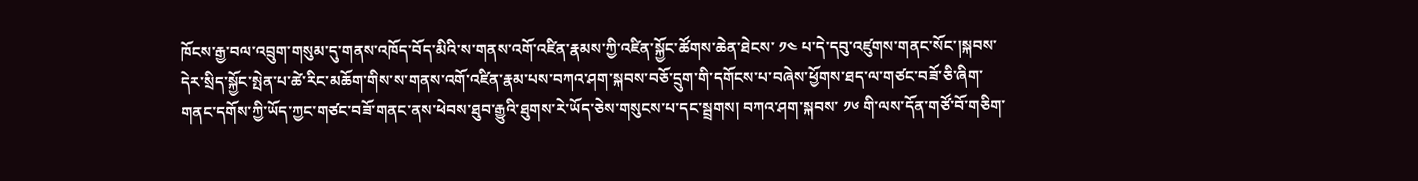ཁོངས་རྒྱ་བལ་འབྲུག་གསུམ་དུ་གནས་འཁོད་བོད་མིའི་ས་གནས་འགོ་འཛིན་རྣམས་ཀྱི་འཛིན་སྐྱོང་ཚོགས་ཆེན་ཐེངས་ ༡༤ པ་དེ་དབུ་འཛུགས་གནང་སོང་།སྐབས་དེར་སྲིད་སྐྱོང་སྤེན་པ་ཚེ་རིང་མཆོག་གིས་ས་གནས་འགོ་འཛིན་རྣམ་པས་བཀའ་ཤག་སྐབས་བཅོ་དྲུག་གི་དགོངས་པ་བཞེས་ཕྱོགས་ཐད་ལ་གཙང་བཟོ་ཅི་ཞིག་གནང་དགོས་ཀྱི་ཡོད་ཀྱང་གཙང་བཟོ་གནང་ནས་ཕེབས་ཐུབ་རྒྱུའི་ཐུགས་རེ་ཡོད་ཅེས་གསུངས་པ་དང་སྦྲགས། བཀའ་ཤག་སྐབས་ ༡༦ གི་ལས་དོན་གཙོ་བོ་གཅིག་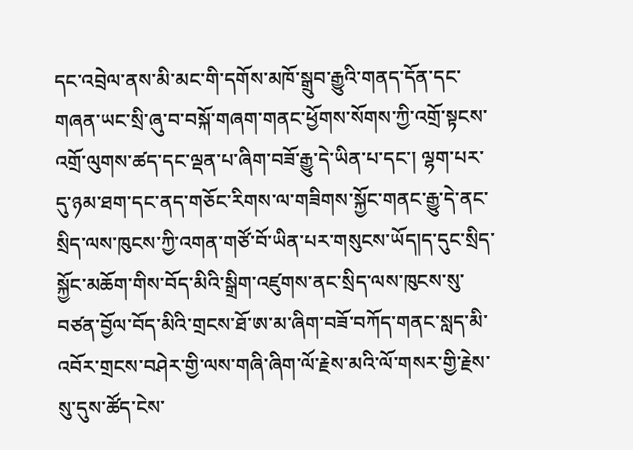དང་འབྲེལ་ནས་མི་མང་གི་དགོས་མཁོ་སྒྲུབ་རྒྱུའི་གནད་དོན་དང་གཞན་ཡང་སྲི་ཞུ་བ་བསྐོ་གཞག་གནང་ཕྱོགས་སོགས་ཀྱི་འགྲོ་སྟངས་འགྲོ་ལུགས་ཚད་དང་ལྡན་པ་ཞིག་བཟོ་རྒྱུ་དེ་ཡིན་པ་དང་། ལྷག་པར་དུ་ཉམ་ཐག་དང་ནད་གཅོང་རིགས་ལ་གཟིགས་སྐྱོང་གནང་རྒྱུ་དེ་ནང་སྲིད་ལས་ཁུངས་ཀྱི་འགན་གཙོ་བོ་ཡིན་པར་གསུངས་ཡོད།ད་དུང་སྲིད་སྐྱོང་མཆོག་གིས་བོད་མིའི་སྒྲིག་འཛུགས་ནང་སྲིད་ལས་ཁུངས་སུ་བཙན་བྱོལ་བོད་མིའི་གྲངས་ཐོ་ཨ་མ་ཞིག་བཟོ་བཀོད་གནང་སླད་མི་འབོར་གྲངས་བཤེར་གྱི་ལས་གཞི་ཞིག་ལོ་རྗེས་མའི་ལོ་གསར་གྱི་རྗེས་སུ་དུས་ཚོད་ངེས་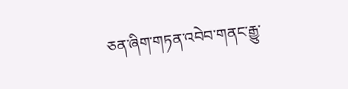ཅན་ཞིག་གཏན་འབེབ་གནང་རྒྱུ་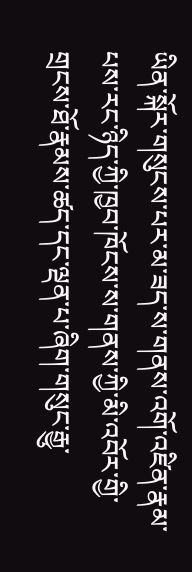ཡིན་སྐོར་གསུངས་པར་མ་ཟད་ས་གནས་འགོ་འཛིན་རྣམ་པས་རང་ཉིད་ཀྱི་ཁྱབ་ཁོངས་ས་གནས་ཀྱི་མི་འབོར་གྱི་གྲངས་ཐོ་རྣམས་ཚད་དང་ལྡན་པ་ཞིག་གསུང་རྒྱུ་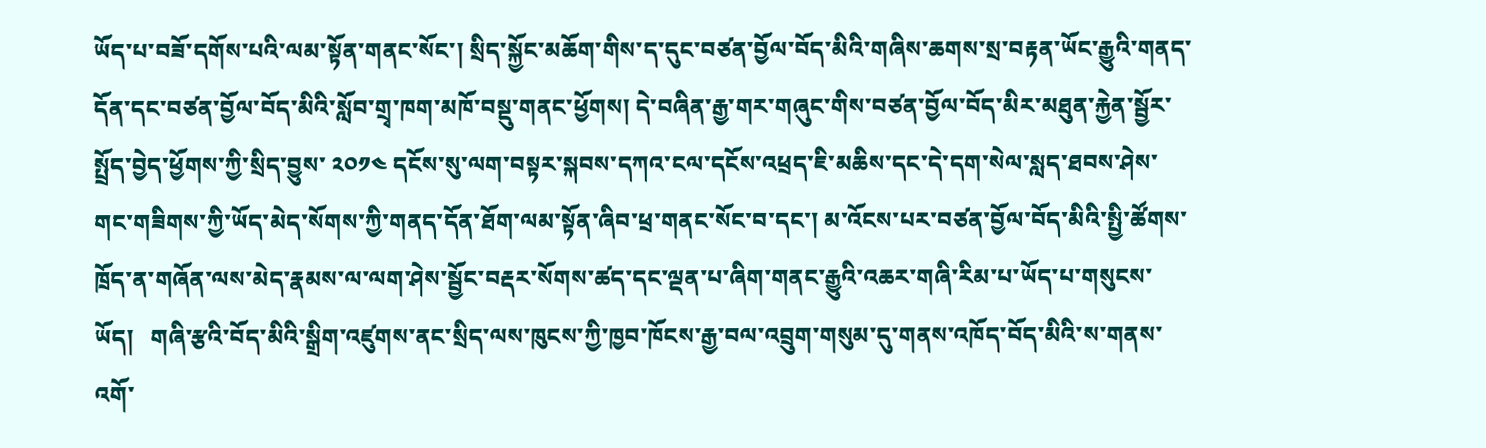ཡོད་པ་བཟོ་དགོས་པའི་ལམ་སྟོན་གནང་སོང་། སྲིད་སྐྱོང་མཆོག་གིས་ད་དུང་བཙན་བྱོལ་བོད་མིའི་གཞིས་ཆགས་སྲ་བརྟན་ཡོང་རྒྱུའི་གནད་དོན་དང་བཙན་བྱོལ་བོད་མིའི་སློབ་གྲྭ་ཁག་མཁོ་བསྡུ་གནང་ཕྱོགས། དེ་བཞིན་རྒྱ་གར་གཞུང་གིས་བཙན་བྱོལ་བོད་མིར་མཐུན་རྐྱེན་སྦྱོར་སྤྲོད་བྱེད་ཕྱོགས་ཀྱི་སྲིད་བྱུས་ ༢༠༡༤ དངོས་སུ་ལག་བསྟར་སྐབས་དཀའ་ངལ་དངོས་འཕྲད་ཇི་མཆིས་དང་དེ་དག་སེལ་སླད་ཐབས་ཤེས་གང་གཟིགས་ཀྱི་ཡོད་མེད་སོགས་ཀྱི་གནད་དོན་ཐོག་ལམ་སྟོན་ཞིབ་ཕྲ་གནང་སོང་བ་དང་། མ་འོངས་པར་བཙན་བྱོལ་བོད་མིའི་སྤྱི་ཚོགས་ཁྲོད་ན་གཞོན་ལས་མེད་རྣམས་ལ་ལག་ཤེས་སྦྱོང་བརྡར་སོགས་ཚད་དང་ལྡན་པ་ཞིག་གནང་རྒྱུའི་འཆར་གཞི་རིམ་པ་ཡོད་པ་གསུངས་ཡོད།   གཞི་རྩའི་བོད་མིའི་སྒྲིག་འཛུགས་ནང་སྲིད་ལས་ཁུངས་ཀྱི་ཁྱབ་ཁོངས་རྒྱ་བལ་འབྲུག་གསུམ་དུ་གནས་འཁོད་བོད་མིའི་ས་གནས་འགོ་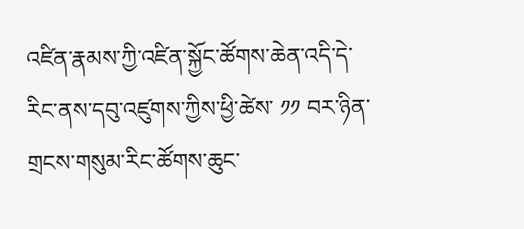འཛིན་རྣམས་ཀྱི་འཛིན་སྐྱོང་ཚོགས་ཆེན་འདི་དེ་རིང་ནས་དབུ་འཛུགས་ཀྱིས་ཕྱི་ཚེས་ ༡༡ བར་ཉིན་གྲངས་གསུམ་རིང་ཚོགས་ཆུང་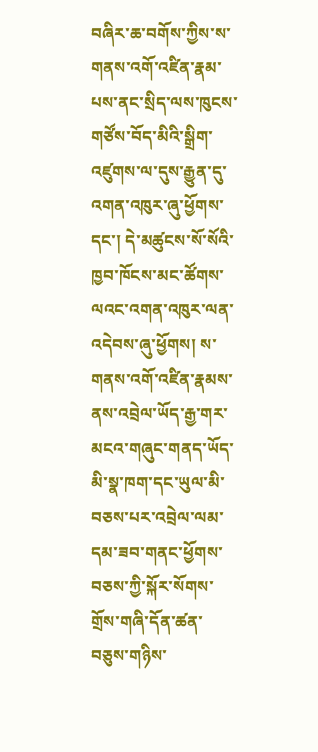བཞིར་ཆ་བགོས་ཀྱིས་ས་གནས་འགོ་འཛིན་རྣམ་པས་ནང་སྲིད་ལས་ཁུངས་གཙོས་བོད་མིའི་སྒྲིག་འཛུགས་ལ་དུས་རྒྱུན་དུ་འགན་འཁུར་ཞུ་ཕྱོགས་དང་། དེ་མཚུངས་སོ་སོའི་ཁྱབ་ཁོངས་མང་ཚོགས་ལའང་འགན་འཁུར་ལན་འདེབས་ཞུ་ཕྱོགས། ས་གནས་འགོ་འཛིན་རྣམས་ནས་འབྲེལ་ཡོད་རྒྱ་གར་མངའ་གཞུང་གནད་ཡོད་མི་སྣ་ཁག་དང་ཡུལ་མི་བཅས་པར་འབྲེལ་ལམ་དམ་ཟབ་གནང་ཕྱོགས་བཅས་ཀྱི་སྐོར་སོགས་གྲོས་གཞི་དོན་ཚན་བཅུས་གཉིས་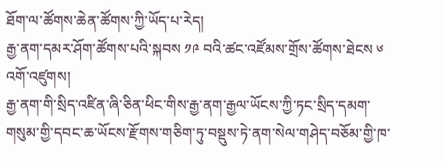ཐོག་ལ་ཚོགས་ཆེན་ཚོགས་ཀྱི་ཡོད་པ་རེད།
རྒྱ་ནག་དམར་ཤོག་ཚོགས་པའི་སྐབས ༡༩ བའི་ཚང་འཛོམས་གྲོས་ཚོགས་ཐེངས ༦ འགོ་འཛུགས།
རྒྱ་ནག་གི་སྲིད་འཛིན་ཞི་ཅིན་ཕིང་གིས་རྒྱ་ནག་རྒྱལ་ཡོངས་ཀྱི་ཏང་སྲིད་དམག་གསུམ་གྱི་དབང་ཆ་ཡོངས་རྫོགས་གཅིག་ཏུ་བསྡུས་ཏེ་ནག་སེལ་གཤེད་བཅོམ་གྱི་ཁ་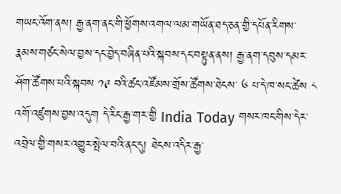གཡང་འོག་ནས། རྒྱ་ནག་ནང་གི་ཕྱོགས་འགལ་ལམ་གཡོན་ཐད་ཅན་གྱི་དཔོན་རིགས་རྣམས་གཙང་སེལ་བྱས་དང་བྱེད་བཞིན་པའི་སྐབས་དང་བསྟུན་ནས། རྒྱ་ནག་དབུས་དམར་ཤོག་ཚོགས་པའི་སྐབས ༡༩ བའི་ཚང་འཛོམས་གྲོས་ཚོགས་ཐེངས་ ༦ པ་དེ་ཁ་སང་ཚེས ༨ འགོ་འཛུགས་བྱས་འདུག དེ་རིང་རྒྱ་གར་གྱི India Today གསར་ཁང་གིས་དེར་འབྲེལ་གྱི་གསར་འགྱུར་སྤེལ་བའི་ནང་དུ། ཐེངས་འདིར་རྒྱ་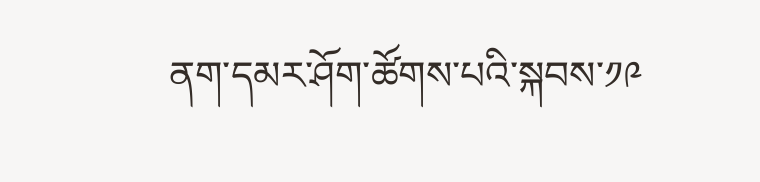ནག་དམར་ཤོག་ཚོགས་པའི་སྐབས་༡༩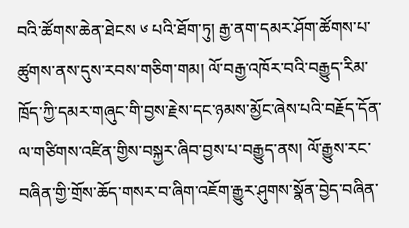བའི་ཚོགས་ཆེན་ཐེངས ༦ པའི་ཐོག་ཏུ། རྒྱ་ནག་དམར་ཤོག་ཚོགས་པ་ཚུགས་ནས་དུས་རབས་གཅིག་གམ། ལོ་བརྒྱ་འཁོར་བའི་བརྒྱུད་རིམ་ཁྲོད་ཀྱི་དམར་གཞུང་གི་བྱས་རྗེས་དང་ཉམས་མྱོང་ཞེས་པའི་བརྗོད་དོན་ལ་གཙིགས་འཛིན་གྱིས་བསྐྱར་ཞིབ་བྱས་པ་བརྒྱུད་ནས། ལོ་རྒྱུས་རང་བཞིན་གྱི་གྲོས་ཆོད་གསར་བ་ཞིག་འཇོག་རྒྱུར་ཤུགས་སྣོན་བྱེད་བཞིན་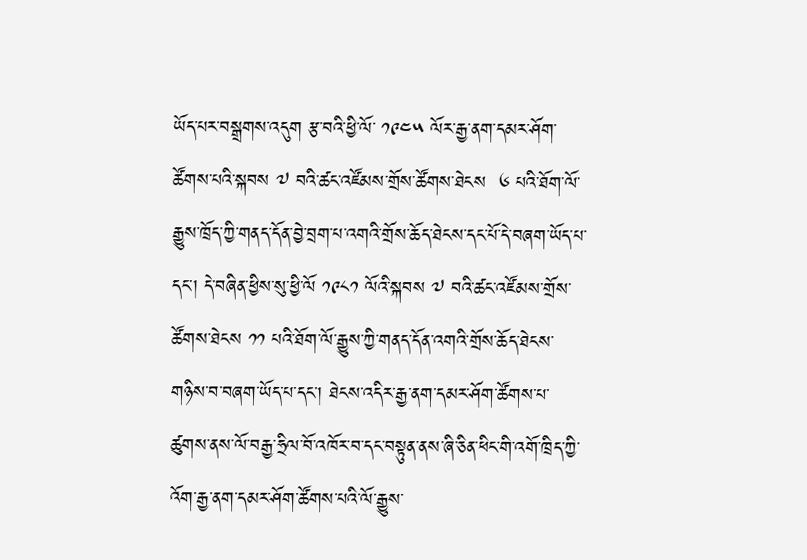ཡོད་པར་བསྒྲགས་འདུག རྩ་བའི་ཕྱི་ལོ་ ༡༩༤༥ ལོར་རྒྱ་ནག་དམར་ཤོག་ཚོགས་པའི་སྐབས ༧ བའི་ཚང་འཛོམས་གྲོས་ཚོགས་ཐེངས  ༦ པའི་ཐོག་ལོ་རྒྱུས་ཁྲོད་ཀྱི་གནད་དོན་བྱེ་བྲག་པ་འགའི་གྲོས་ཆོད་ཐེངས་དང་པོ་དེ་བཞག་ཡོད་པ་དང་། དེ་བཞིན་ཕྱིས་སུ་ཕྱི་ལོ ༡༩༨༡ ལོའི་སྐབས ༧ བའི་ཚང་འཛོམས་གྲོས་ཚོགས་ཐེངས ༡༡ པའི་ཐོག་ལོ་རྒྱུས་ཀྱི་གནད་དོན་འགའི་གྲོས་ཆོད་ཐེངས་གཉིས་བ་བཞག་ཡོད་པ་དང་། ཐེངས་འདིར་རྒྱ་ནག་དམར་ཤོག་ཚོགས་པ་ཚུགས་ནས་ལོ་བརྒྱ་ཧྲིལ་བོ་འཁོར་བ་དང་བསྟུན་ནས་ཞི་ཅིན་ཕིང་གི་འགོ་ཁྲིད་ཀྱི་འོག་རྒྱ་ནག་དམར་ཤོག་ཚོགས་པའི་ལོ་རྒྱུས་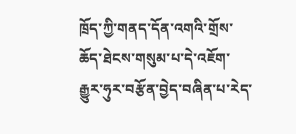ཁྲོད་ཀྱི་གནད་དོན་འགའི་གྲོས་ཆོད་ཐེངས་གསུམ་པ་དེ་འཇོག་རྒྱུར་ཧུར་བརྩོན་བྱེད་བཞིན་པ་རེད་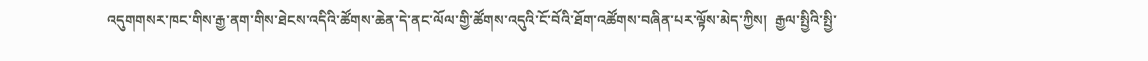འདུགགསར་ཁང་གིས་རྒྱ་ནག་གིས་ཐེངས་འདིའི་ཚོགས་ཆེན་དེ་ནང་ལོལ་གྱི་ཚོགས་འདུའི་ངོ་བོའི་ཐོག་འཚོགས་བཞིན་པར་ལྟོས་མེད་ཀྱིས།  རྒྱལ་སྤྱིའི་སྤྱི་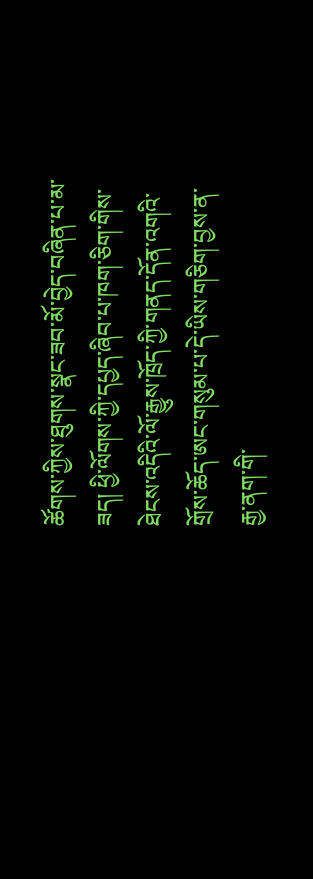ཚོགས་ཀྱིས་ཐུགས་སྣང་ཟབ་མོ་བྱེད་བཞིན་པ་མ་ཟད། ཕྱི་ལོགས་ཀྱི་དཔྱད་ཞིབ་པ་ཁག་ཅིག་གིས་ཐེངས་འདིའི་ལོ་རྒྱུས་ཁྲོད་ཀྱི་གནད་དོན་འགའི་གྲོས་ཆོད་ཨང་གསུམ་པ་དེ་ཡིས་གཅིག་བྱས་ན་རྒྱ་ནག་གི་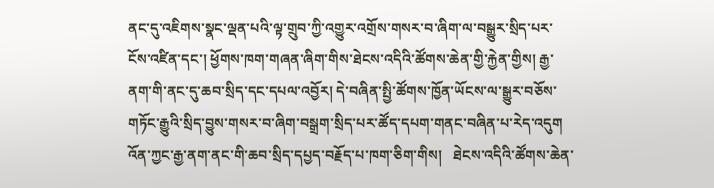ནང་དུ་འཇིགས་སྣང་ལྡན་པའི་ལྟ་གྲུབ་ཀྱི་འགྱུར་འགྲོས་གསར་བ་ཞིག་ལ་བསྒྱུར་སྲིད་པར་ངོས་འཛིན་དང་། ཕྱོགས་ཁག་གཞན་ཞིག་གིས་ཐེངས་འདིའི་ཚོགས་ཆེན་གྱི་རྐྱེན་གྱིས། རྒྱ་ནག་གི་ནང་དུ་ཆབ་སྲིད་དང་དཔལ་འབྱོར། དེ་བཞིན་སྤྱི་ཚོགས་ཁྱོན་ཡོངས་ལ་སྒྱུར་བཅོས་གཏོང་རྒྱུའི་སྲིད་བྱུས་གསར་བ་ཞིག་བསྒྲག་སྲིད་པར་ཚོད་དཔག་གནང་བཞིན་པ་རེད་འདུག འོན་ཀྱང་རྒྱ་ནག་ནང་གི་ཆབ་སྲིད་དཔྱད་བརྗོད་པ་ཁག་ཅིག་གིས།   ཐེངས་འདིའི་ཚོགས་ཆེན་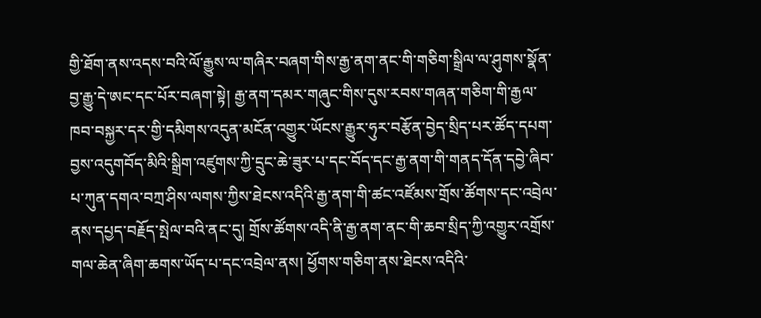གྱི་ཐོག་ནས་འདས་བའི་ལོ་རྒྱུས་ལ་གཞིར་བཞག་གིས་རྒྱ་ནག་ནང་གི་གཅིག་སྒྲིལ་ལ་ཤུགས་སྣོན་བྱ་རྒྱུ་དེ་ཨང་དང་པོར་བཞག་སྟེ། རྒྱ་ནག་དམར་གཞུང་གིས་དུས་རབས་གཞན་གཅིག་གི་རྒྱལ་ཁབ་བསྐྱར་དར་གྱི་དམིགས་འདུན་མངོན་འགྱུར་ཡོངས་རྒྱུར་ཧུར་བརྩོན་བྱེད་སྲིད་པར་ཚོད་དཔག་བྱས་འདུགབོད་མིའི་སྒྲིག་འཛུགས་ཀྱི་དྲུང་ཆེ་ཟུར་པ་དང་བོད་དང་རྒྱ་ནག་གི་གནད་དོན་དབྱེ་ཞིབ་པ་ཀུན་དགའ་བཀྲ་ཤིས་ལགས་ཀྱིས་ཐེངས་འདིའི་རྒྱ་ནག་གི་ཚང་འཛོམས་གྲོས་ཚོགས་དང་འབྲེལ་ནས་དཔྱད་བརྗོད་སྤེལ་བའི་ནང་དུ། གྲོས་ཚོགས་འདི་ནི་རྒྱ་ནག་ནང་གི་ཆབ་སྲིད་ཀྱི་འགྱུར་འགྲོས་གལ་ཆེན་ཞིག་ཆགས་ཡོད་པ་དང་འབྲེལ་ནས། ཕྱོགས་གཅིག་ནས་ཐེངས་འདིའི་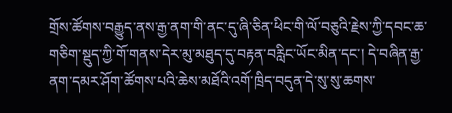གྲོས་ཚོགས་བརྒྱུད་ནས་རྒྱ་ནག་གི་ནང་དུ་ཞི་ཅིན་ཕིང་གི་ལོ་བཅུའི་རྗེས་ཀྱི་དབང་ཆ་གཅིག་སྡུད་ཀྱི་གོ་གནས་དེར་མུ་མཐུད་དུ་བརྟན་བརླིང་ཡོང་མིན་དང་། དེ་བཞིན་རྒྱ་ནག་དམར་ཤོག་ཚོགས་པའི་ཆེས་མཐོའི་འགོ་ཁྲིད་བདུན་དེ་སུ་སུ་ཆགས་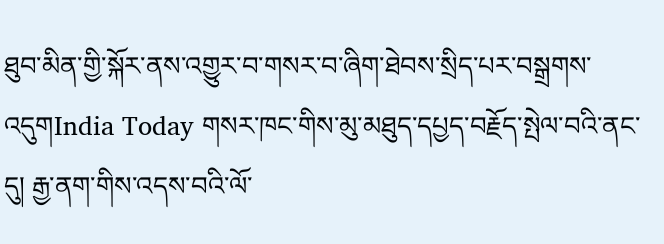ཐུབ་མིན་གྱི་སྐོར་ནས་འགྱུར་བ་གསར་བ་ཞིག་ཐེབས་སྲིད་པར་བསྒྲགས་འདུགIndia Today གསར་ཁང་གིས་མུ་མཐུད་དཔྱད་བརྗོད་སྤེལ་བའི་ནང་དུ། རྒྱ་ནག་གིས་འདས་བའི་ལོ་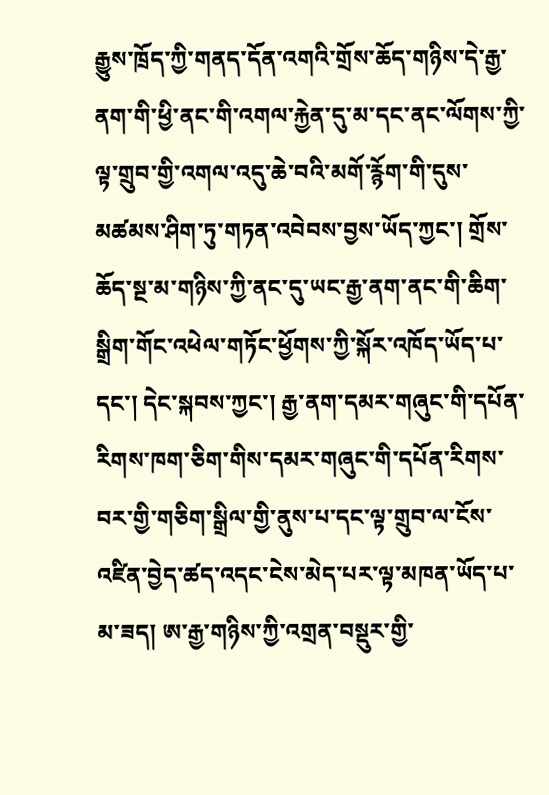རྒྱུས་ཁྲོད་ཀྱི་གནད་དོན་འགའི་གྲོས་ཆོད་གཉིས་དེ་རྒྱ་ནག་གི་ཕྱི་ནང་གི་འགལ་རྐྱེན་དུ་མ་དང་ནང་ལོགས་ཀྱི་ལྟ་གྲུབ་གྱི་འགལ་འདུ་ཆེ་བའི་མགོ་རྙོག་གི་དུས་མཚམས་ཤིག་ཏུ་གཏན་འབེབས་བྱས་ཡོད་ཀྱང་། གྲོས་ཆོད་སྔ་མ་གཉིས་ཀྱི་ནང་དུ་ཡང་རྒྱ་ནག་ནང་གི་ཆིག་སྒྲིག་གོང་འཕེལ་གཏོང་ཕྱོགས་ཀྱི་སྐོར་འཁོད་ཡོད་པ་དང་། དེང་སྐབས་ཀྱང་། རྒྱ་ནག་དམར་གཞུང་གི་དཔོན་རིགས་ཁག་ཅིག་གིས་དམར་གཞུང་གི་དཔོན་རིགས་བར་གྱི་གཅིག་སྒྲིལ་གྱི་ནུས་པ་དང་ལྟ་གྲུབ་ལ་ངོས་འཛིན་བྱེད་ཚད་འདང་ངེས་མེད་པར་ལྟ་མཁན་ཡོད་པ་མ་ཟད། ཨ་རྒྱ་གཉིས་ཀྱི་འགྲན་བསྡུར་གྱི་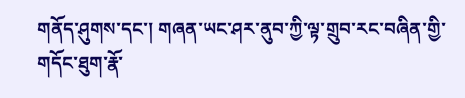གནོད་ཤུགས་དང་། གཞན་ཡང་ཤར་ནུབ་ཀྱི་ལྟ་གྲུབ་རང་བཞིན་གྱི་གདོང་ཐུག་རྣོ་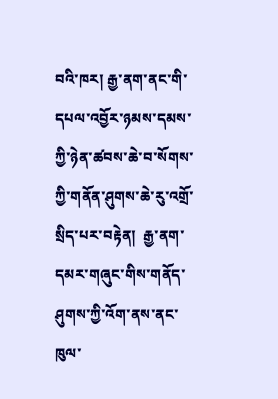བའི་ཁར། རྒྱ་ནག་ནང་གི་དཔལ་འབྱོར་ཉམས་དམས་ཀྱི་ཉེན་ཚབས་ཆེ་བ་སོགས་ཀྱི་གནོན་ཤུགས་ཆེ་རུ་འགྲོ་སྲིད་པར་བརྟེན།  རྒྱ་ནག་དམར་གཞུང་གིས་གནོད་ཤུགས་ཀྱི་འོག་ནས་ནང་ཁུལ་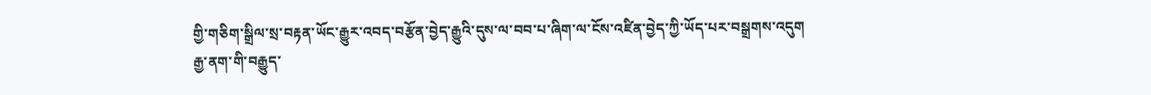གྱི་གཅིག་སྒྲིལ་སྲ་བརྟན་ཡོང་རྒྱུར་འབད་བརྩོན་བྱེད་རྒྱུའི་དུས་ལ་བབ་པ་ཞིག་ལ་ངོས་འཛིན་བྱེད་ཀྱི་ཡོད་པར་བསྒྲགས་འདུག
རྒྱ་ནག་གི་བརྒྱུད་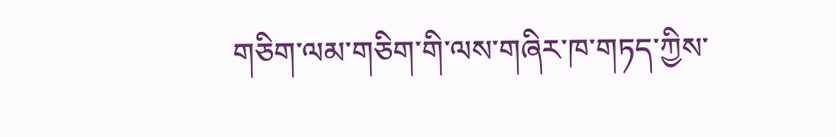གཅིག་ལམ་གཅིག་གི་ལས་གཞིར་ཁ་གཏད་ཀྱིས་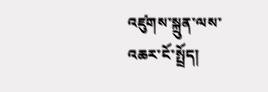འཛུགས་སྐྲུན་ལས་འཆར་ངོ་སྤྲོད།